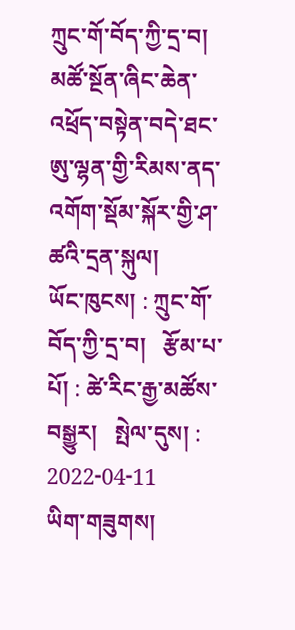ཀྲུང་གོ་བོད་ཀྱི་དྲ་བ།
མཚོ་སྔོན་ཞིང་ཆེན་འཕྲོད་བསྟེན་བདེ་ཐང་ཨུ་ལྷན་གྱི་རིམས་ནད་འགོག་སྡོམ་སྐོར་གྱི་ཤ་ཚའི་དྲན་སྐུལ།
ཡོང་ཁུངས། : ཀྲུང་གོ་བོད་ཀྱི་དྲ་བ།   རྩོམ་པ་པོ། : ཚེ་རིང་རྒྱ་མཚོས་བསྒྱུར།   སྤེལ་དུས། : 2022-04-11
ཡིག་གཟུགས།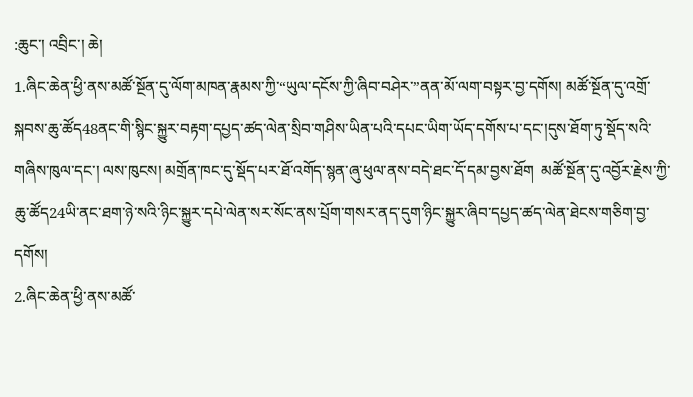:ཆུང་། འབྲིང་། ཆེ།
1.ཞིང་ཆེན་ཕྱི་ནས་མཚོ་སྔོན་དུ་ལོག་མཁན་རྣམས་ཀྱི་“ཡུལ་དངོས་ཀྱི་ཞིབ་བཤེར་”ནན་མོ་ལག་བསྟར་བྱ་དགོས། མཚོ་སྔོན་དུ་འགྲོ་སྐབས་ཆུ་ཚོད48ནང་གི་སྙིང་སྐྱུར་བརྟག་དཔྱད་ཚད་ལེན་སྲིབ་གཤིས་ཡིན་པའི་དཔང་ཡིག་ཡོད་དགོས་པ་དང་།དུས་ཐོག་ཏུ་སྡོད་སའི་གཞིས་ཁུལ་དང་། ལས་ཁུངས། མགྲོན་ཁང་དུ་སྡོད་པར་ཐོ་འགོད་སྙན་ཞུ་ཕུལ་ནས་བདེ་ཐང་དོ་དམ་བྱས་ཐོག  མཚོ་སྔོན་དུ་འབྱོར་རྗེས་ཀྱི་ཆུ་ཚོད24ཡི་ནང་ཐག་ཉེ་སའི་ཉིང་སྐྱུར་དཔེ་ལེན་སར་སོང་ནས་པྲོག་གསར་ནད་དུག་ཉིང་སྐྱུར་ཞིབ་དཔྱད་ཚད་ལེན་ཐེངས་གཅིག་བྱ་དགོས།
2.ཞིང་ཆེན་ཕྱི་ནས་མཚོ་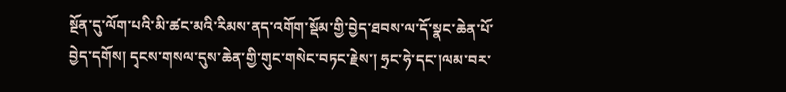སྔོན་དུ་ལོག་པའི་མི་ཚང་མའི་རིམས་ནད་འགོག་སྡོམ་གྱི་བྱེད་ཐབས་ལ་དོ་སྣང་ཆེན་པོ་བྱེད་དགོས། དྭངས་གསལ་དུས་ཆེན་གྱི་གུང་གསེང་བཏང་རྗེས་། ཧྲང་ཧེ་དང་།ལམ་བར་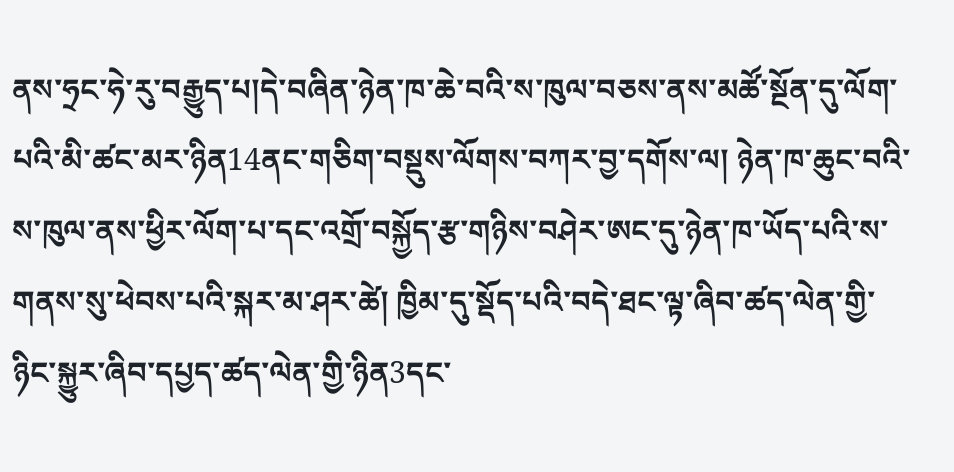ནས་ཧྲང་ཧེ་རུ་བརྒྱུད་པ།དེ་བཞིན་ཉེན་ཁ་ཆེ་བའི་ས་ཁུལ་བཅས་ནས་མཚོ་སྔོན་དུ་ལོག་པའི་མི་ཚང་མར་ཉིན14ནང་གཅིག་བསྡུས་ལོགས་བཀར་བྱ་དགོས་ལ། ཉེན་ཁ་ཆུང་བའི་ས་ཁུལ་ནས་ཕྱིར་ལོག་པ་དང་འགྲོ་བསྐྱོད་རྩ་གཉིས་བཤེར་ཨང་དུ་ཉེན་ཁ་ཡོད་པའི་ས་གནས་སུ་ཕེབས་པའི་སྐར་མ་ཤར་ཚེ། ཁྱིམ་དུ་སྡོད་པའི་བདེ་ཐང་ལྟ་ཞིབ་ཚད་ལེན་གྱི་ཉིང་སྐྱུར་ཞིབ་དཔྱད་ཚད་ལེན་གྱི་ཉིན3དང་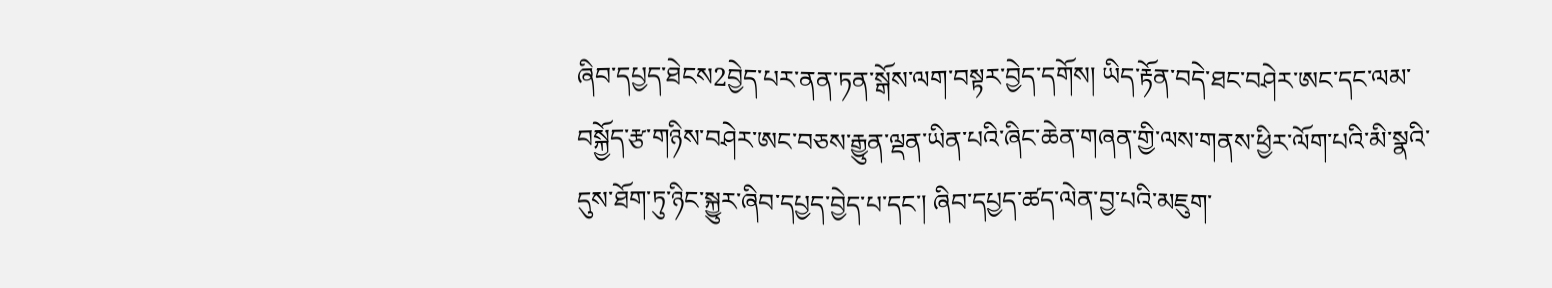ཞིབ་དཔྱད་ཐེངས2བྱེད་པར་ནན་ཏན་སྒོས་ལག་བསྟར་བྱེད་དགོས། ཡིད་རྟོན་བདེ་ཐང་བཤེར་ཨང་དང་ལམ་བསྐྱོད་རྩ་གཉིས་བཤེར་ཨང་བཅས་རྒྱུན་ལྡན་ཡིན་པའི་ཞིང་ཆེན་གཞན་གྱི་ལས་གནས་ཕྱིར་ལོག་པའི་མི་སྣའི་དུས་ཐོག་ཏུ་ཉིང་སྐྱུར་ཞིབ་དཔྱད་བྱེད་པ་དང་། ཞིབ་དཔྱད་ཚད་ལེན་བྱ་པའི་མཇུག་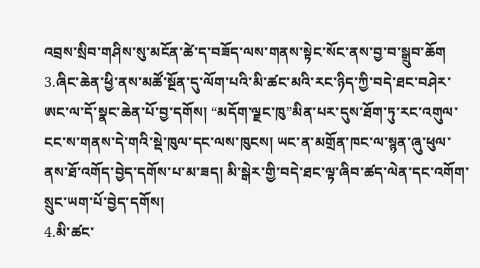འབྲས་སྲིབ་གཤིས་སུ་མངོན་ཚེ་ད་བཟོད་ལས་གནས་སྟེང་སོང་ནས་བྱ་བ་སྒྲུབ་ཆོག
3.ཞིང་ཆེན་ཕྱི་ནས་མཚོ་སྔོན་དུ་ལོག་པའི་མི་ཚང་མའི་རང་ཉིད་ཀྱི་བདེ་ཐང་བཤེར་ཨང་ལ་དོ་སྣང་ཆེན་པོ་བྱ་དགོས། “མདོག་ལྗང་ཁུ”མིན་པར་དུས་ཐོག་ཏུ་རང་འགུལ་ངང་ས་གནས་དེ་གའི་སྡེ་ཁུལ་དང་ལས་ཁུངས། ཡང་ན་མགྲོན་ཁང་ལ་སྙན་ཞུ་ཕུལ་ནས་ཐོ་འགོད་བྱེད་དགོས་པ་མ་ཟད། མི་སྒེར་གྱི་བདེ་ཐང་ལྟ་ཞིབ་ཚད་ལེན་དང་འགོག་སྲུང་ཡག་པོ་བྱེད་དགོས།
4.མི་ཚང་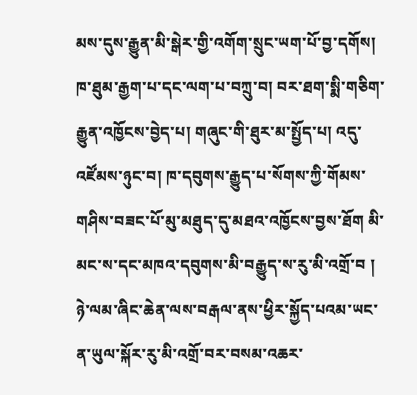མས་དུས་རྒྱུན་མི་སྒེར་གྱི་འགོག་སྲུང་ཡག་པོ་བྱ་དགོས། ཁ་ཐུམ་རྒྱག་པ་དང་ལག་པ་བཀྲུ་བ། བར་ཐག་སྨི་གཅིག་རྒྱུན་འཁྱོངས་བྱེད་པ། གཞུང་གི་ཐུར་མ་སྤྱོད་པ། འདུ་འཛོམས་ཉུང་བ། ཁ་དབུགས་རྒྱུད་པ་སོགས་ཀྱི་གོམས་གཤིས་བཟང་པོ་མུ་མཐུད་དུ་མཐའ་འཁྱོངས་བྱས་ཐོག མི་མང་ས་དང་མཁའ་དབུགས་མི་བརྒྱུད་ས་རུ་མི་འགྲོ་བ ། ཉེ་ལམ་ཞིང་ཆེན་ལས་བརྒལ་ནས་ཕྱིར་སྐྱོད་པའམ་ཡང་ན་ཡུལ་སྐོར་རུ་མི་འགྲོ་བར་བསམ་འཆར་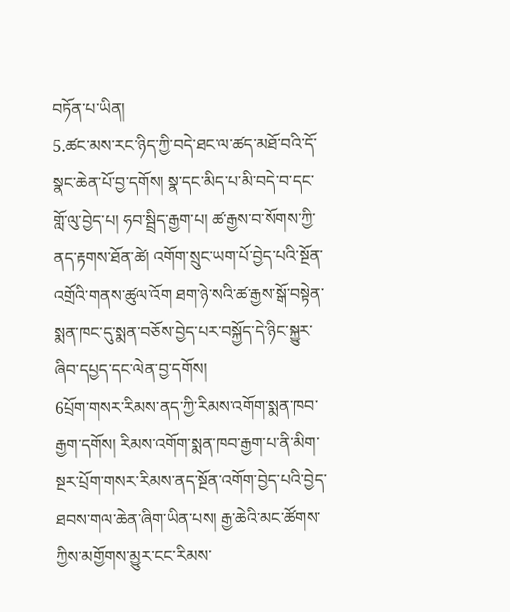བཏོན་པ་ཡིན།
5.ཚང་མས་རང་ཉིད་ཀྱི་བདེ་ཐང་ལ་ཚད་མཐོ་བའི་དོ་སྣང་ཆེན་པོ་བྱ་དགོས། སྣ་དང་མིད་པ་མི་བདེ་བ་དང་གློ་ལུ་བྱེད་པ། ཧབ་སྦྲིད་རྒྱག་པ། ཚ་རྒྱས་བ་སོགས་ཀྱི་ནད་རྟགས་ཐོན་ཚེ། འགོག་སྲུང་ཡག་པོ་བྱེད་པའི་སྔོན་འགྲོའི་གནས་ཚུལ་འོག ཐག་ཉེ་སའི་ཚ་རྒྱས་སྒོ་བསྟེན་སྨན་ཁང་དུ་སྨན་བཅོས་བྱེད་པར་བསྐྱོད་དེ་ཉིང་སྐྱུར་ཞིབ་དཔྱད་དང་ལེན་བྱ་དགོས།
6པྲོག་གསར་རིམས་ནད་ཀྱི་རིམས་འགོག་སྨན་ཁབ་རྒྱག་དགོས། རིམས་འགོག་སྨན་ཁབ་རྒྱག་པ་ནི་མིག་སྔར་པྲོག་གསར་རིམས་ནད་སྔོན་འགོག་བྱེད་པའི་བྱེད་ཐབས་གལ་ཆེན་ཞིག་ཡིན་པས། རྒྱ་ཆེའི་མང་ཚོགས་ཀྱིས་མགྱོགས་མྱུར་ངང་རིམས་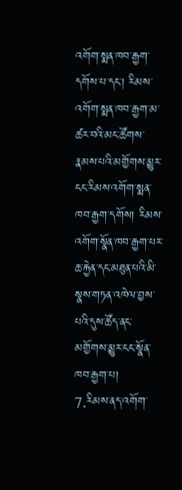འགོག་སྨན་ཁབ་རྒྱག་དགོས་པ་དང་། རིམས་འགོག་སྨན་ཁབ་རྒྱག་མ་ཚར་བའི་མང་ཚོགས་རྣམས་པའི་མགྱོགས་མྱུར་ངང་རིམས་འགོག་སྨན་ཁབ་རྒྱག་དགོས། རིམས་འགོག་སྣོན་ཁབ་རྒྱག་པར་ཆ་རྐྱེན་དང་མཐུན་པའི་མི་སྣས་གཏན་འཁེལ་བྱས་པའི་དུས་ཚོད་ནང་མགྱོགས་མྱུར་ངང་སྣོན་ཁབ་རྒྱག་པ།
7.རིམས་ནད་འགོག་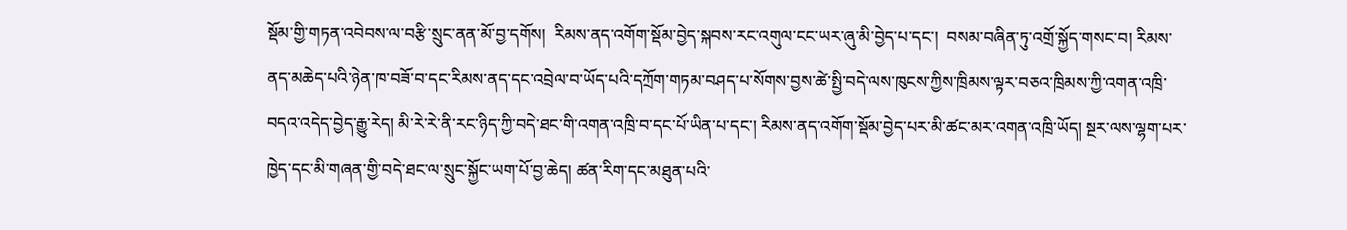སྡོམ་གྱི་གཏན་འབེབས་ལ་བརྩི་སྲུང་ནན་མོ་བྱ་དགོས།  རིམས་ནད་འགོག་སྡོམ་བྱེད་སྐབས་རང་འགུལ་ངང་ཡར་ཞུ་མི་བྱེད་པ་དང་།  བསམ་བཞིན་ཏུ་འགྲོ་སྐྱོད་གསང་བ། རིམས་ནད་མཆེད་པའི་ཉེན་ཁ་བཟོ་བ་དང་རིམས་ནད་དང་འབྲེལ་བ་ཡོད་པའི་དཀྲོག་གཏམ་བཤད་པ་སོགས་བྱས་ཚེ་སྤྱི་བདེ་ལས་ཁུངས་ཀྱིས་ཁྲིམས་ལྟར་བཅའ་ཁྲིམས་ཀྱི་འགན་འཁྲི་བདའ་འདེད་བྱེད་རྒྱུ་རེད། མི་རེ་རེ་ནི་རང་ཉིད་ཀྱི་བདེ་ཐང་གི་འགན་འཁྲི་བ་དང་པོ་ཡིན་པ་དང་། རིམས་ནད་འགོག་སྡོམ་བྱེད་པར་མི་ཚང་མར་འགན་འཁྲི་ཡོད། སྔར་ལས་ལྷག་པར་ཁྱེད་དང་མི་གཞན་གྱི་བདེ་ཐང་ལ་སྲུང་སྐྱོང་ཡག་པོ་བྱ་ཆེད། ཚན་རིག་དང་མཐུན་པའི་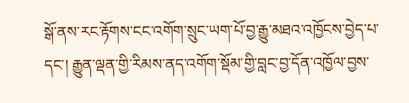སྒོ་ནས་རང་རྟོགས་ངང་འགོག་སྲུང་ཡག་པོ་བྱ་རྒྱུ་མཐའ་འཁྱོངས་བྱེད་པ་དང་། རྒྱུན་ལྡན་གྱི་རིམས་ནད་འགོག་སྡོམ་གྱི་བླང་བྱ་དོན་འཁྱོལ་བྱས་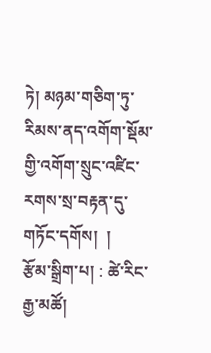ཏེ། མཉམ་གཅིག་ཏུ་རིམས་ནད་འགོག་སྡོམ་གྱི་འགོག་སྲུང་འཛིང་རགས་སྲ་བརྟན་དུ་གཏོང་དགོས།  །
རྩོམ་སྒྲིག་པ། : ཚེ་རིང་རྒྱ་མཚོ།